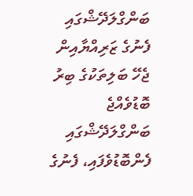ބަންގްލަދޭޝްގައި ފެނުގެ ޒަރިއްޔާއިން ޖެހޭ ބަލިތަކުގެ ބިރު ބޮޑުވެއްޖެ
ބަންގްލަދޭޝްގައި ފެންބޮޑުވެފައި، ފެނުގެ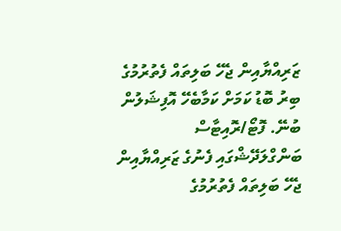ޒަރިއްޔާއިން ޖެހޭ ބަލިތައް ފެތުރުމުގެ ބިރު ބޮޑު ކަމަށް ކަމާބެހޭ އޮފިޝަލުން ބުނޭ. ފޮޓޯ/ރޮއިޓާސް
ބަންގްލަދޭޝްގައި ފެނުގެ ޒަރިއްޔާއިން ޖެހޭ ބަލިތައް ފެތުރުމުގެ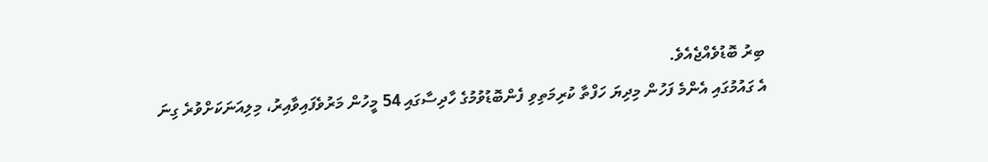ބިރު ބޮޑުވެއްޖެއެވެ.
އެ ގައުމުގައި އެންމެ ފަހުން މިދިޔަ ހަފްތާ ކުރިމަތިވި ފެންބޮޑުވުމުގެ ހާދިސާގައި 54 މީހުން މަރުވެފައިވާއިރު، މިލިއަނަކަށްވުރެ ގިނަ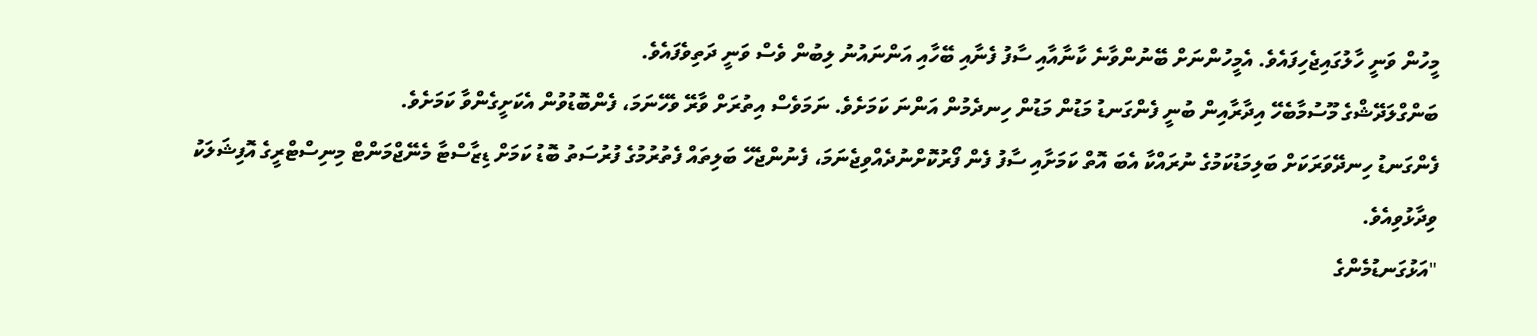މީހުން ވަނީ ހާލުގައިޖެހިފައެވެ. އެމީހުންނަށް ބޭނުންވާނެ ކާނާއާއި ސާފު ފެނާއި ބޭހާއި އަންނައުނު ލިބުން ވެސް ވަނީ ދަތިވެފައެވެ.
ބަންގްލަދޭޝްގެ މޫސުމާބެހޭ އިދާރާއިން ބުނީ ފެންގަނޑު މަޑުން މަޑުން ހިނދެމުން އަންނަ ކަމަށެވެ. ނަމަވެސް އިތުރަށް ވާރޭ ވެހޭނަމަ، ފެންބޮޑުވުން އެކަށީގެންވާ ކަމަށެވެ.
ފެންގަނޑު ހިނދޭވަރަކަށް ބަލިމަޑުކަމުގެ ނުރައްކާ އެބަ އޮތް ކަމަށާއި ސާފު ފެން ފޯރުކޮށްނުދެއްވިޖެނަމަ، ފެނުންޖެހޭ ބަލިތައް ފެތުރުމުގެ ފުރުސަތު ބޮޑު ކަމަށް ޑިޒާސްޓާ މެނޭޖްމަންޓް މިނިސްޓްރީގެ އޮފިޝަލަކު ވިދާޅުވިއެވެ.
"އަޅުގަނޑުމެންގެ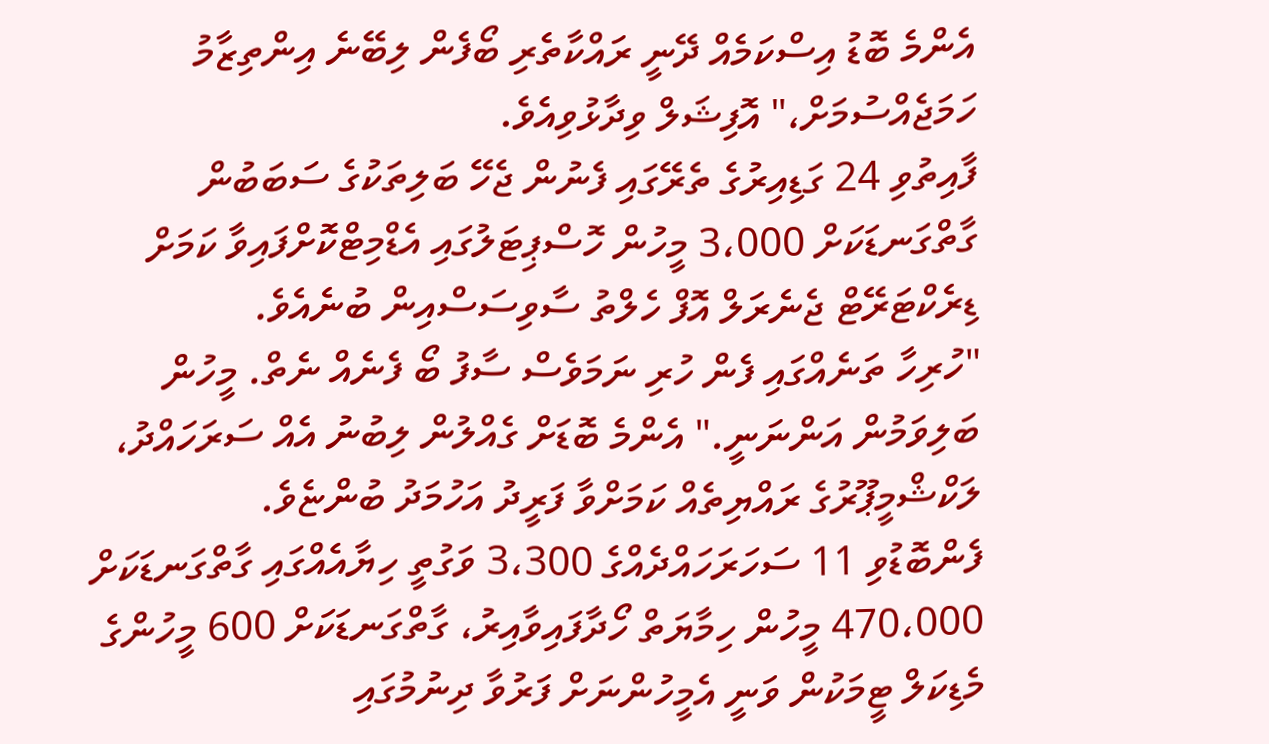އެންމެ ބޮޑު އިސްކަމެއް ދޭނީ ރައްކާތެރި ބޯފެން ލިބޭނެ އިންތިޒާމު ހަމަޖެއްސުމަށް،" އޮފިޝަލް ވިދާޅުވިއެވެ.
ފާއިތުވި 24 ގަޑިއިރުގެ ތެރޭގައި ފެނުން ޖެހޭ ބަލިތަކުގެ ސަބަބުން ގާތްގަނޑަކަށް 3،000 މީހުން ހޮސްޕިޓަލުގައި އެޑްމިޓްކޮށްފައިވާ ކަމަށް ޑިރެކްޓަރޭޓް ޖެނެރަލް އޮފް ހެލްތު ސާވިސަސްއިން ބުނެއެވެ.
"ހުރިހާ ތަނެއްގައި ފެން ހުރި ނަމަވެސް ސާފު ބޯ ފެނެއް ނެތް. މީހުން ބަލިވަމުން އަންނަނީ." އެންމެ ބޮޑަށް ގެއްލުން ލިބުނު އެއް ސަރަހައްދު، ލަކްޝްމީޕޫރުގެ ރައްޔިތެއް ކަމަށްވާ ފަރީދު އަހުމަދު ބުންޏެވެ.
ފެންބޮޑުވި 11 ސަހަރަހައްދެއްގެ 3،300 ވަގުތީ ހިޔާއެއްގައި ގާތްގަނޑަކަށް 470،000 މީހުން ހިމާޔަތް ހޯދާފައިވާއިރު، ގާތްގަނޑަކަށް 600 މީހުންގެ މެޑިކަލް ޓީމަކުން ވަނީ އެމީހުންނަށް ފަރުވާ ދިނުމުގައި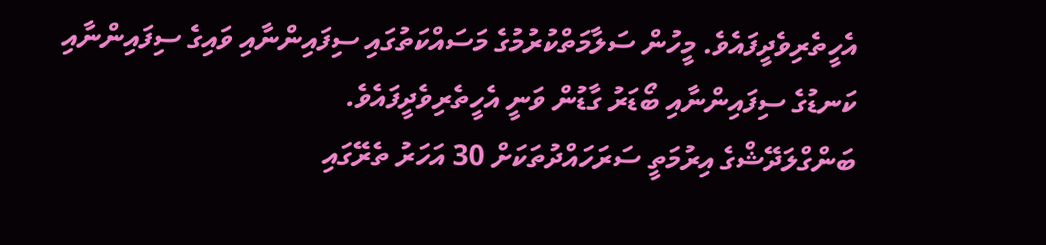އެހީތެރިވެދީފައެވެ. މީހުން ސަލާމަތްކުރުމުގެ މަސައްކަތުގައި ސިފައިންނާއި ވައިގެ ސިފައިންނާއި ކަނޑުގެ ސިފައިންނާއި ބޯޑަރު ގާޑުން ވަނީ އެހީތެރިވެދީފައެވެ.
ބަންގްލަދޭޝްގެ އިރުމަތީ ސަރަހައްދުތަކަށް 30 އަހަރު ތެރޭގައި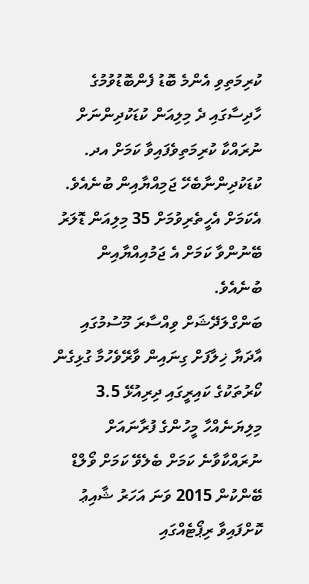ކުރިމަތިވި އެންމެ ބޮޑު ފެންބޮޑުވުމުގެ ހާދިސާގައި ދެ މިލިއަން ކުޑަކުދިންނަށް ނުރައްކާ ކުރިމަތިވެފައިވާ ކަމަށް އދ. ކުޑަކުދިންނާބެހޭ ޖަމިއްޔާއިން ބުނެއެވެ. އެކަމަށް އެހީތެރިވުމަށް 35 މިލިއަން ޑޮލަރު ބޭނުންވާ ކަމަށް އެ ޖަމުއިއްޔާއިން ބުނެއެވެ.
ބަންގްލަދޭޝަށް ވިއްސާރަ މޫސުމުގައި އާދަޔާ ޚިލާފަށް ގިނައިން ވާރޭވެހުމާ ގުޅިގެން ކޯރުތަކުގެ ކައިރީގައި ދިރިއުޅޭ 3.5 މިލިޔަނެއްހާ މީހުންގެ ފުރާނައަށް ނުރައްކާވާނެ ކަމަށް ބެލެވޭ ކަމަށް ވޯލްޑް ބޭންކުން 2015 ވަނަ އަހަރު ޝާއިޢު ކޮށްފައިވާ ރިޕޯޓެއްގައި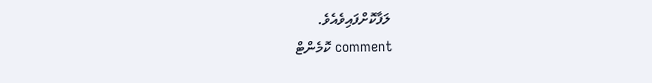ލަފާކޮށްފައިވެއެވެ.
comment ކޮމެންޓް